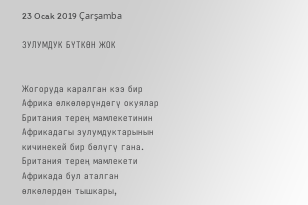23 Ocak 2019 Çarşamba

ЗУЛУМДУК БҮТКӨН ЖОК


Жогоруда каралган кээ бир Африка өлкөлөрүндөгү окуялар Британия терең мамлекетинин Африкадагы зулумдуктарынын кичинекей бир бөлүгү гана. Британия терең мамлекети Африкада бул аталган өлкөлөрдөн тышкары,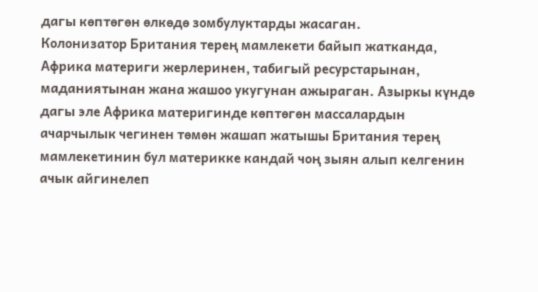дагы көптөгөн өлкөдө зомбулуктарды жасаган.
Колонизатор Британия терең мамлекети байып жатканда, Африка материги жерлеринен, табигый ресурстарынан, маданиятынан жана жашоо укугунан ажыраган. Азыркы күндө дагы эле Африка материгинде көптөгөн массалардын ачарчылык чегинен төмөн жашап жатышы Британия терең мамлекетинин бул материкке кандай чоң зыян алып келгенин ачык айгинелеп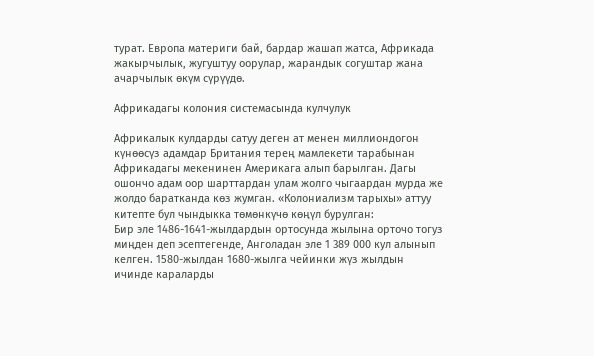турат. Европа материги бай, бардар жашап жатса, Африкада жакырчылык, жугуштуу оорулар, жарандык согуштар жана ачарчылык өкүм сүрүүдө.

Африкадагы колония системасында кулчулук

Африкалык кулдарды сатуу деген ат менен миллиондогон күнөөсүз адамдар Британия терең мамлекети тарабынан Африкадагы мекенинен Америкага алып барылган. Дагы ошончо адам оор шарттардан улам жолго чыгаардан мурда же жолдо баратканда көз жумган. «Колониализм тарыхы» аттуу китепте бул чындыкка төмөнкүчө көңүл бурулган:
Бир эле 1486-1641-жылдардын ортосунда жылына орточо тогуз миңден деп эсептегенде, Анголадан эле 1 389 000 кул алынып келген. 1580-жылдан 1680-жылга чейинки жүз жылдын ичинде караларды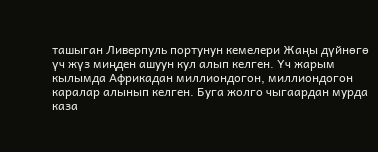ташыган Ливерпуль портунун кемелери Жаңы дүйнөгө үч жүз миңден ашуун кул алып келген. Үч жарым кылымда Африкадан миллиондогон, миллиондогон каралар алынып келген. Буга жолго чыгаардан мурда каза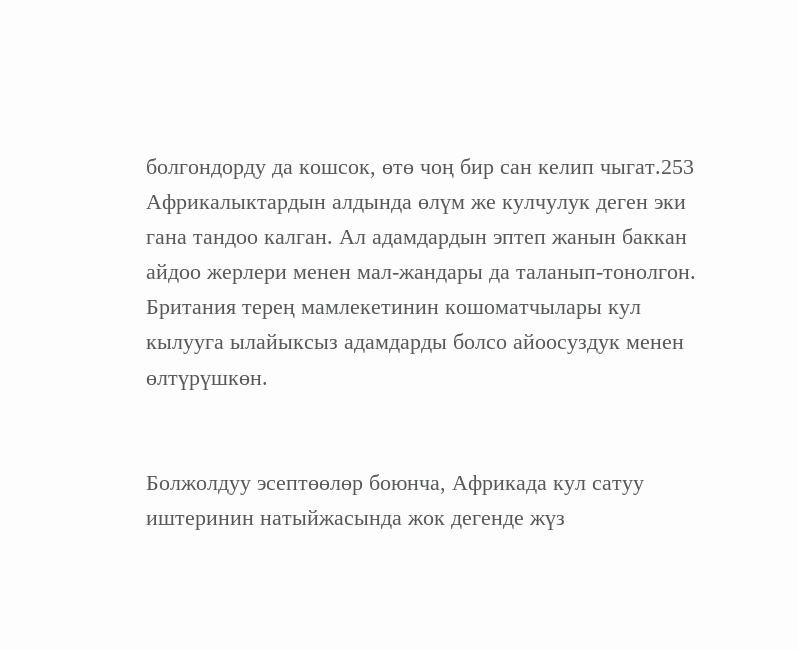болгондорду да кошсок, өтө чоң бир сан келип чыгат.253
Африкалыктардын алдында өлүм же кулчулук деген эки гана тандоо калган. Ал адамдардын эптеп жанын баккан айдоо жерлери менен мал-жандары да таланып-тонолгон. Британия терең мамлекетинин кошоматчылары кул кылууга ылайыксыз адамдарды болсо айоосуздук менен өлтүрүшкөн.


Болжолдуу эсептөөлөр боюнча, Африкада кул сатуу иштеринин натыйжасында жок дегенде жүз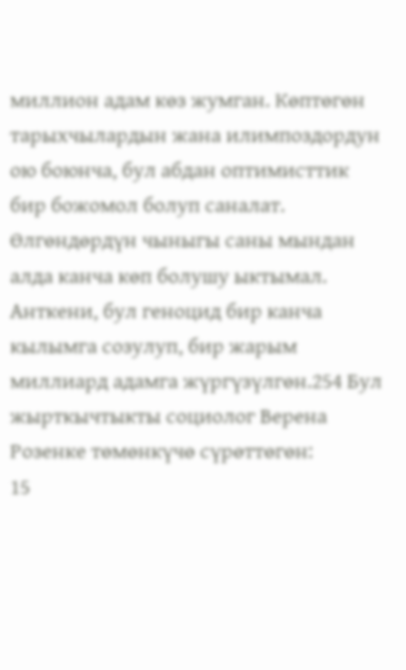миллион адам көз жумган. Көптөгөн тарыхчылардын жана илимпоздордун ою боюнча, бул абдан оптимисттик бир божомол болуп саналат. Өлгөндөрдүн чыныгы саны мындан алда канча көп болушу ыктымал. Анткени, бул геноцид бир канча кылымга созулуп, бир жарым миллиард адамга жүргүзүлгөн.254 Бул жырткычтыкты социолог Верена Розенке төмөнкүчө сүрөттөгөн:
15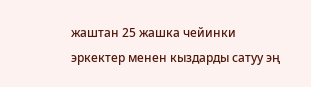жаштан 25 жашка чейинки эркектер менен кыздарды сатуу эң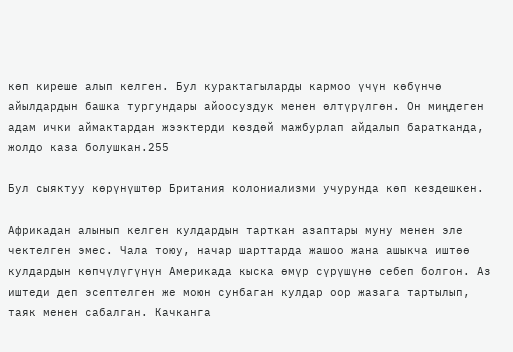көп киреше алып келген. Бул курактагыларды кармоо үчүн көбүнчө айылдардын башка тургундары айоосуздук менен өлтүрүлгөн. Он миңдеген адам ички аймактардан жээктерди көздөй мажбурлап айдалып баратканда, жолдо каза болушкан.255

Бул сыяктуу көрүнүштөр Британия колониализми учурунда көп кездешкен.

Африкадан алынып келген кулдардын тарткан азаптары муну менен эле чектелген эмес. Чала тоюу, начар шарттарда жашоо жана ашыкча иштөө кулдардын көпчүлүгүнүн Америкада кыска өмүр сүрүшүнө себеп болгон. Аз иштеди деп эсептелген же моюн сунбаган кулдар оор жазага тартылып, таяк менен сабалган. Качканга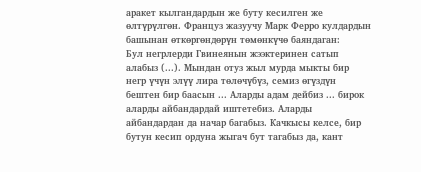аракет кылгандардын же буту кесилген же өлтүрүлгөн. Француз жазуучу Марк Ферро кулдардын башынан өткөргөндөрүн төмөнкүчө баяндаган:
Бул негрлерди Гвинеянын жээктеринен сатып алабыз (...). Мындан отуз жыл мурда мыкты бир негр үчүн элүү лира төлөчүбүз, семиз өгүздүн бештен бир баасын ... Аларды адам дейбиз ... бирок аларды айбандардай иштетебиз. Аларды айбандардан да начар багабыз. Качкысы келсе, бир бутун кесип ордуна жыгач бут тагабыз да, кант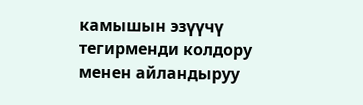камышын эзүүчү тегирменди колдору менен айландыруу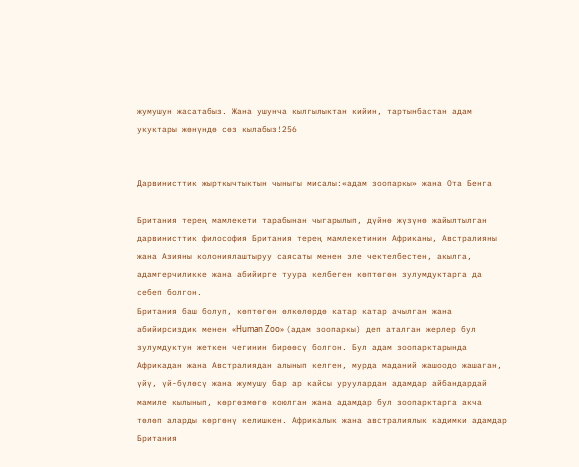жумушун жасатабыз. Жана ушунча кылгылыктан кийин, тартынбастан адам укуктары жөнүндө сөз кылабыз!256


Дарвинисттик жырткычтыктын чыныгы мисалы:«адам зоопаркы» жана Ота Бенга

Британия терең мамлекети тарабынан чыгарылып, дүйнө жүзүнө жайылтылган дарвинисттик философия Британия терең мамлекетинин Африканы, Австралияны жана Азияны колониялаштыруу саясаты менен эле чектелбестен, акылга, адамгерчиликке жана абийирге туура келбеген көптөгөн зулумдуктарга да себеп болгон.
Британия баш болуп, көптөгөн өлкөлөрдө катар катар ачылган жана абийирсиздик менен «Human Zoo» (адам зоопаркы) деп аталган жерлер бул зулумдуктун жеткен чегинин бирөөсү болгон. Бул адам зоопарктарында Африкадан жана Австралиядан алынып келген, мурда маданий жашоодо жашаган, үйү, үй-бүлөсү жана жумушу бар ар кайсы уруулардан адамдар айбандардай мамиле кылынып, көргөзмөгө коюлган жана адамдар бул зоопарктарга акча төлөп аларды көргөнү келишкен. Африкалык жана австралиялык кадимки адамдар Британия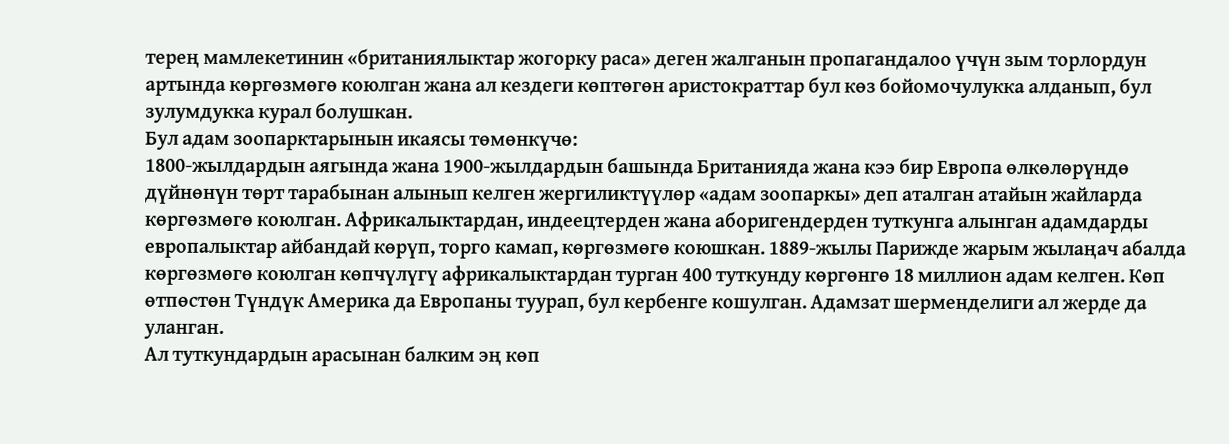терең мамлекетинин «британиялыктар жогорку раса» деген жалганын пропагандалоо үчүн зым торлордун артында көргөзмөгө коюлган жана ал кездеги көптөгөн аристократтар бул көз бойомочулукка алданып, бул зулумдукка курал болушкан.
Бул адам зоопарктарынын икаясы төмөнкүчө:
1800-жылдардын аягында жана 1900-жылдардын башында Британияда жана кээ бир Европа өлкөлөрүндө дүйнөнүн төрт тарабынан алынып келген жергиликтүүлөр «адам зоопаркы» деп аталган атайын жайларда көргөзмөгө коюлган. Африкалыктардан, индеецтерден жана аборигендерден туткунга алынган адамдарды европалыктар айбандай көрүп, торго камап, көргөзмөгө коюшкан. 1889-жылы Парижде жарым жылаңач абалда көргөзмөгө коюлган көпчүлүгү африкалыктардан турган 400 туткунду көргөнгө 18 миллион адам келген. Көп өтпөстөн Түндүк Америка да Европаны туурап, бул кербенге кошулган. Адамзат шерменделиги ал жерде да уланган.
Ал туткундардын арасынан балким эң көп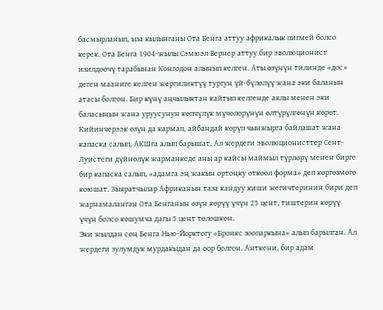басмырланып, ыза кылынганы Ота Бенга аттуу африкалык пигмей болсо керек. Ота Бенга 1904-жылы Сэмюэл Вернер аттуу бир эволюционист изилдөөчү тарабынан Конгодон алынып келген. Аты өзүнүн тилинде «дос» деген мааниге келген жергиликтүү тургун үй-бүлөлүү жана эки баланын атасы болгон. Бир күнү аңчылыктан кайтып келгенде аялы менен эки баласынын жана уруусунун көпчүлүк мүчөлөрүнүн өлтүрүлгөнүн көрөт. Кийинчерээк өзүн да кармап, айбандай көрүп чынжырга байлашат жана капаска салып, АКШга алып барышат. Ал жердеги эволюционисттер Сент-Луистеги дүйнөлүк жарманкеде аны ар кайсы маймыл түрлөрү менен бирге бир капаска салып, «адамга эң жакын ортоңку өткөөл форма» деп көргөзмөгө коюшат. Зыяратчылар Африканын таза кандуу киши жегичтеринин бири деп жарнамаланган Ота Бенганын өзүн көрүү үчүн 25 цент, тиштерин көрүү үчүн болсо кошумча дагы 5 цент төлөшкөн.
Эки жылдан соң Бенга Нью-Йорктогу «Бронкс зоопаркына» алып барылган. Ал жердеги зулумдук мурдакыдан да оор болгон. Анткени, бир адам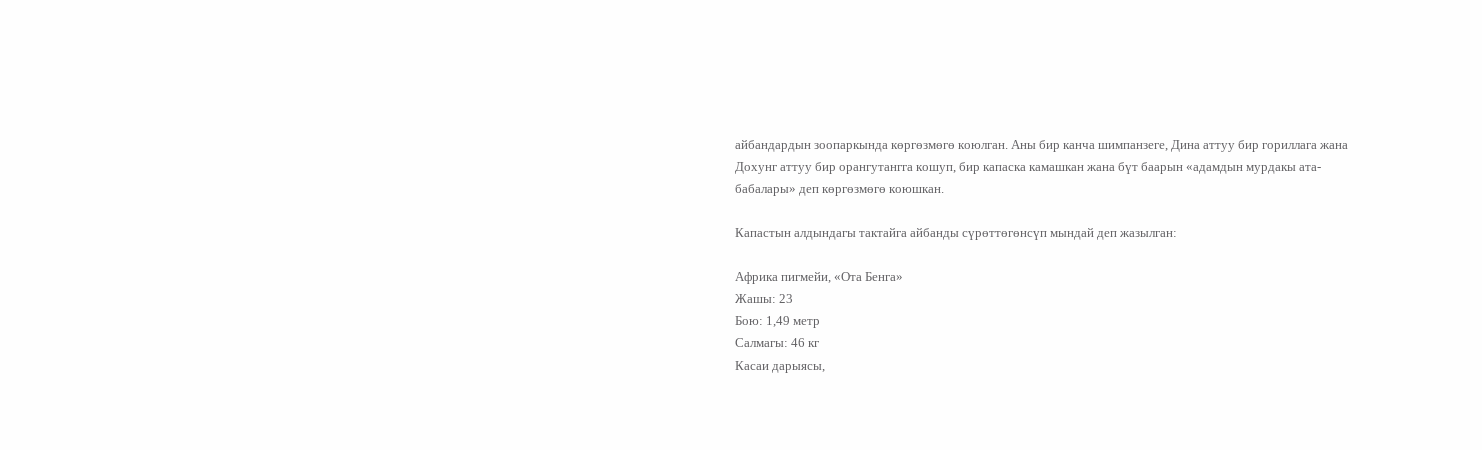айбандардын зоопаркында көргөзмөгө коюлган. Аны бир канча шимпанзеге, Дина аттуу бир гориллага жана Дохунг аттуу бир орангутангга кошуп, бир капаска камашкан жана бүт баарын «адамдын мурдакы ата-бабалары» деп көргөзмөгө коюшкан.

Капастын алдындагы тактайга айбанды сүрөттөгөнсүп мындай деп жазылган:

Африка пигмейи, «Ота Бенга»
Жашы: 23
Бою: 1,49 метр
Салмагы: 46 кг
Касаи дарыясы,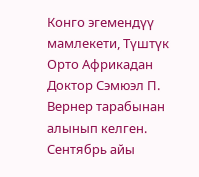Конго эгемендүү мамлекети, Түштүк Орто Африкадан
Доктор Сэмюэл П. Вернер тарабынан алынып келген.
Сентябрь айы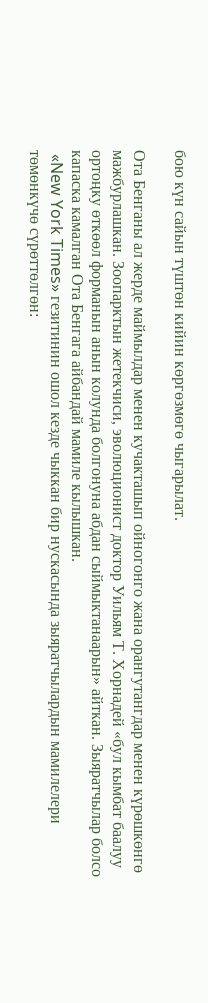бою күн сайын түштөн кийин көргөзмөгө чыгарылат.

Ота Бенганы ал жерде маймылдар менен кучакташып ойногонго жана орангутангдар менен күрөшкөнгө мажбурлашкан. Зоопарктын жетекчиси, эволюционист доктор Уильям Т. Хорнадей «бул кымбат баалуу ортоңку өткөөл форманын анын колунда болгонуна абдан сыймыктанаарын» айткан. Зыяратчылар болсо капаска камалган Ота Бенгага айбандай мамиле кылышкан.
 «New York Times» гезитинин ошол кезде чыккан бир нускасында зыяратчылардын мамилелери төмөнкүчө сүрөттөлгөн: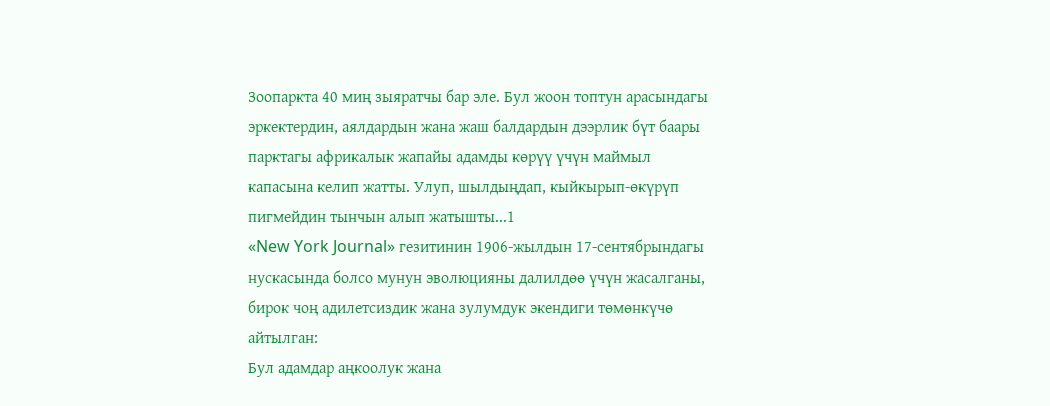Зоопаркта 40 миң зыяратчы бар эле. Бул жоон топтун арасындагы эркектердин, аялдардын жана жаш балдардын дээрлик бүт баары парктагы африкалык жапайы адамды көрүү үчүн маймыл капасына келип жатты. Улуп, шылдыңдап, кыйкырып-өкүрүп пигмейдин тынчын алып жатышты...1
«New York Journal» гезитинин 1906-жылдын 17-сентябрындагы нускасында болсо мунун эволюцияны далилдөө үчүн жасалганы, бирок чоң адилетсиздик жана зулумдук экендиги төмөнкүчө айтылган:
Бул адамдар аңкоолук жана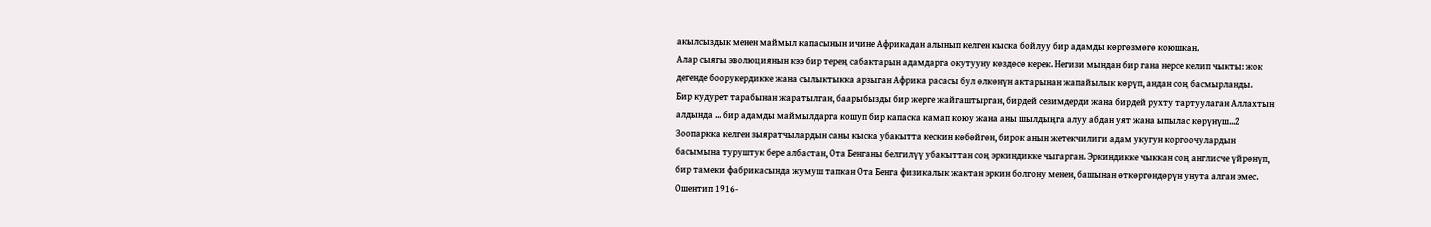акылсыздык менен маймыл капасынын ичине Африкадан алынып келген кыска бойлуу бир адамды көргөзмөгө коюшкан.
Алар сыягы эволюциянын кээ бир терең сабактарын адамдарга окутууну көздөсө керек. Негизи мындан бир гана нерсе келип чыкты: жок дегенде боорукердикке жана сылыктыкка арзыган Африка расасы бул өлкөнүн актарынан жапайылык көрүп, андан соң басмырланды.
Бир кудурет тарабынан жаратылган, баарыбызды бир жерге жайгаштырган, бирдей сезимдерди жана бирдей рухту тартуулаган Аллахтын алдында ... бир адамды маймылдарга кошуп бир капаска камап коюу жана аны шылдыңга алуу абдан уят жана ыпылас көрүнүш...2
Зоопаркка келген зыяратчылардын саны кыска убакытта кескин көбөйгөн, бирок анын жетекчилиги адам укугун коргоочулардын басымына туруштук бере албастан, Ота Бенганы белгилүү убакыттан соң эркиндикке чыгарган. Эркиндикке чыккан соң англисче үйрөнүп, бир тамеки фабрикасында жумуш тапкан Ота Бенга физикалык жактан эркин болгону менен, башынан өткөргөндөрүн унута алган эмес. Ошентип 1916-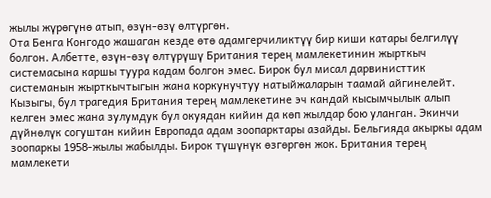жылы жүрөгүнө атып, өзүн-өзү өлтүргөн.
Ота Бенга Конгодо жашаган кезде өтө адамгерчиликтүү бир киши катары белгилүү болгон. Албетте, өзүн-өзү өлтүрүшү Британия терең мамлекетинин жырткыч системасына каршы туура кадам болгон эмес. Бирок бул мисал дарвинисттик системанын жырткычтыгын жана коркунучтуу натыйжаларын таамай айгинелейт.
Кызыгы, бул трагедия Британия терең мамлекетине эч кандай кысымчылык алып келген эмес жана зулумдук бул окуядан кийин да көп жылдар бою уланган. Экинчи дүйнөлүк согуштан кийин Европада адам зоопарктары азайды. Бельгияда акыркы адам зоопаркы 1958-жылы жабылды. Бирок түшүнүк өзгөргөн жок. Британия терең мамлекети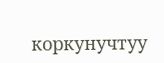коркунучтуу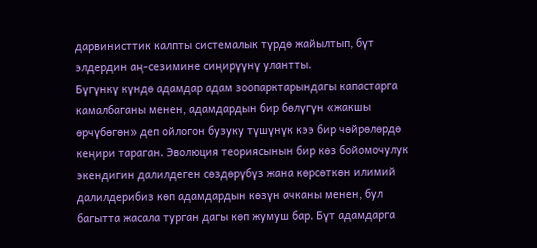дарвинисттик калпты системалык түрдө жайылтып, бүт элдердин аң-сезимине сиңирүүнү улантты.
Бүгүнкү күндө адамдар адам зоопарктарындагы капастарга камалбаганы менен, адамдардын бир бөлүгүн «жакшы өрчүбөгөн» деп ойлогон бузуку түшүнүк кээ бир чөйрөлөрдө кеңири тараган. Эволюция теориясынын бир көз бойомочулук экендигин далилдеген сөздөрүбүз жана көрсөткөн илимий далилдерибиз көп адамдардын көзүн ачканы менен, бул багытта жасала турган дагы көп жумуш бар. Бүт адамдарга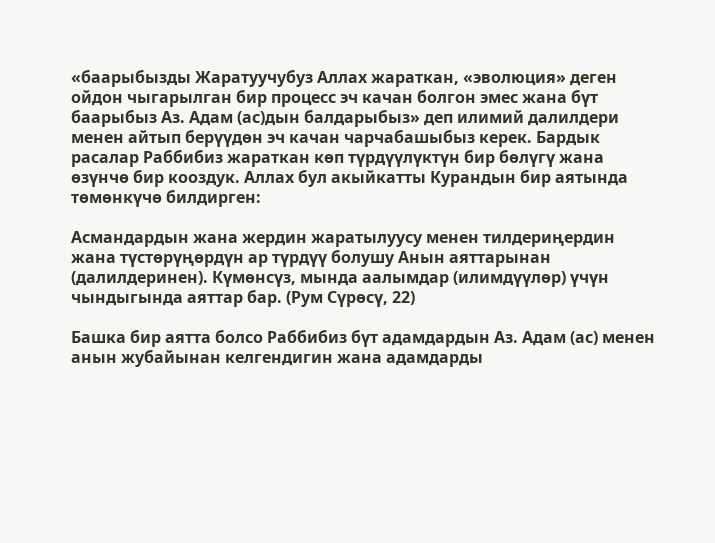«баарыбызды Жаратуучубуз Аллах жараткан, «эволюция» деген ойдон чыгарылган бир процесс эч качан болгон эмес жана бүт баарыбыз Аз. Адам (ас)дын балдарыбыз» деп илимий далилдери менен айтып берүүдөн эч качан чарчабашыбыз керек. Бардык расалар Раббибиз жараткан көп түрдүүлүктүн бир бөлүгү жана өзүнчө бир кооздук. Аллах бул акыйкатты Курандын бир аятында төмөнкүчө билдирген:

Асмандардын жана жердин жаратылуусу менен тилдериңердин жана түстөрүңөрдүн ар түрдүү болушу Анын аяттарынан (далилдеринен). Күмөнсүз, мында аалымдар (илимдүүлөр) үчүн чындыгында аяттар бар. (Рум Сүрөсү, 22)

Башка бир аятта болсо Раббибиз бүт адамдардын Аз. Адам (ас) менен анын жубайынан келгендигин жана адамдарды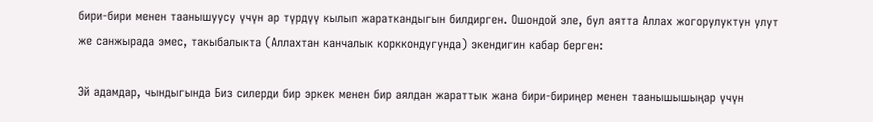бири-бири менен таанышуусу үчүн ар түрдүү кылып жараткандыгын билдирген. Ошондой эле, бул аятта Аллах жогорулуктун улут же санжырада эмес, такыбалыкта (Аллахтан канчалык корккондугунда) экендигин кабар берген:

Эй адамдар, чындыгында Биз силерди бир эркек менен бир аялдан жараттык жана бири-бириңер менен таанышышыңар үчүн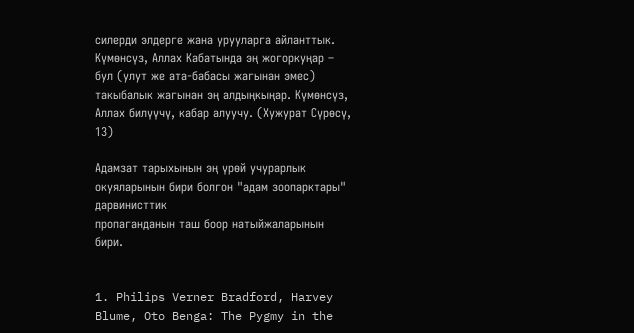силерди элдерге жана урууларга айланттык. Күмөнсүз, Аллах Кабатында эң жогоркуңар – бул (улут же ата-бабасы жагынан эмес) такыбалык жагынан эң алдыңкыңар. Күмөнсүз, Аллах билүүчү, кабар алуучу. (Хужурат Сүрөсү, 13)

Адамзат тарыхынын эң үрөй учурарлык окуяларынын бири болгон "адам зоопарктары" дарвинисттик
пропаганданын таш боор натыйжаларынын бири.


1. Philips Verner Bradford, Harvey Blume, Oto Benga: The Pygmy in the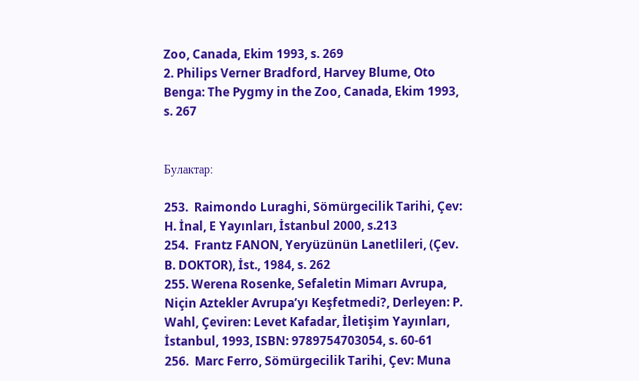Zoo, Canada, Ekim 1993, s. 269
2. Philips Verner Bradford, Harvey Blume, Oto Benga: The Pygmy in the Zoo, Canada, Ekim 1993, s. 267


Булактар:

253.  Raimondo Luraghi, Sömürgecilik Tarihi, Çev: H. İnal, E Yayınları, İstanbul 2000, s.213
254.  Frantz FANON, Yeryüzünün Lanetlileri, (Çev. B. DOKTOR), İst., 1984, s. 262
255. Werena Rosenke, Sefaletin Mimarı Avrupa, Niçin Aztekler Avrupa’yı Keşfetmedi?, Derleyen: P. Wahl, Çeviren: Levet Kafadar, İletişim Yayınları, İstanbul, 1993, ISBN: 9789754703054, s. 60-61
256.  Marc Ferro, Sömürgecilik Tarihi, Çev: Muna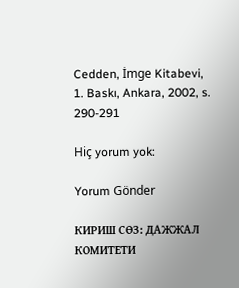Cedden, İmge Kitabevi, 1. Baskı, Ankara, 2002, s. 290-291

Hiç yorum yok:

Yorum Gönder

КИРИШ СӨЗ: ДАЖЖАЛ КОМИТЕТИ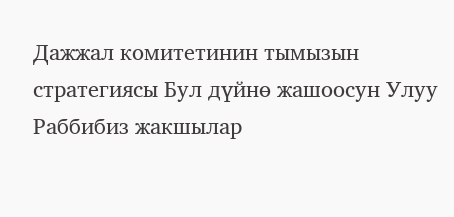Дажжал комитетинин тымызын стратегиясы Бул дүйнө жашоосун Улуу Раббибиз жакшылар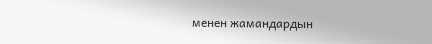менен жамандардын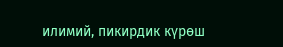илимий, пикирдик күрөш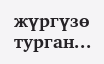жүргүзө турган...